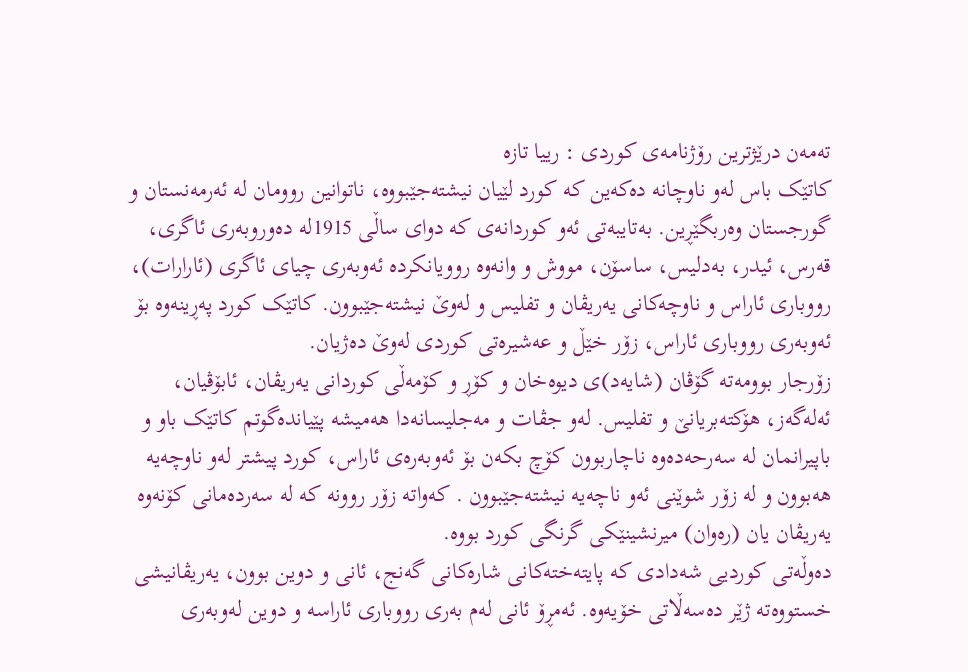تەمەن درێژترین رۆژنامەی کوردی : رییا تازە
کاتێک باس لەو ناوچانە دەکەین کە کورد لێیان نیشتەجێبووە، ناتوانین روومان لە ئەرمەنستان و گورجستان وەربگێڕین. بەتایبەتی ئەو کوردانەی کە دوای ساڵی 1915لە دەوروبەری ئاگری، قەرس، ئیدر، بەدلیس، ساسۆن، مووش و وانەوە روویانکردە ئەوبەری چیای ئاگری (ئارارات)، رووباری ئاراس و ناوچەکانی یەریڤان و تفلیس و لەوێ نیشتەجێبوون. کاتێک کورد پەڕینەوە بۆ ئەوبەری رووباری ئاراس، زۆر خێڵ و عەشیرەتی کوردی لەوێ دەژیان.
زۆرجار بوومەتە گۆڤان (شایەد)ی دیوەخان و کۆڕ و کۆمەڵی کوردانی یەریڤان، ئابۆڤیان، ئەلەگەز، هۆکتەبریانێ و تفلیس. لەو جڤات و مەجلیسانەدا هەمیشە پێیاندەگوتم کاتێک باو و باپیرانمان لە سەرحەدەوە ناچاربوون کۆچ بکەن بۆ ئەوبەرەی ئاراس، کورد پیشتر لەو ناوچەیە هەبوون و لە زۆر شوێنی ئەو ناچەیە نیشتەجێبوون . کەواتە زۆر روونە کە لە سەردەمانی کۆنەوە یەریڤان یان (رەوان) میرنشینێکی گرنگی کورد بووە.
دەوڵەتی کوردیی شەدادی کە پایتەختەکانی شارەکانی گەنج، ئانی و دوین بوون، یەریڤانیشی خستووەتە ژێر دەسەڵاتی خۆیەوە. ئەمڕۆ ئانی لەم بەری رووباری ئاراسە و دوین لەوبەری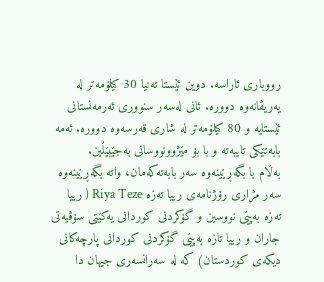رووباری ئاراسە. دوین ئێستا تەنیا 30 کیلۆمەتر لە یەریڤانەوە دوورە. ئانی لەسەر سنووری ئەرمەنستانی ئێستایە و 80 کیلۆمەتر لە شاری قەرسەوە دوورە. ئەمە بابەتێکی تایبەتە و با بۆ مێژوونووسانی بەجێبێڵین.
بەڵام با بگەڕێینەوە سەر بابەتەکەمان، واتە بگەڕێینەوە سەر مژاری رۆژنامەی رییا تەزە Riya Teze ( رییا تەزە بەپێی نووسین و گۆکردنی کوردانی یەکێتی سۆڤیەتی جاران و رییا تازە بەپێی گۆکردنی کوردانی پارچەکانی دیکەی کوردستان) کە لە سەرانسەری جیهان دا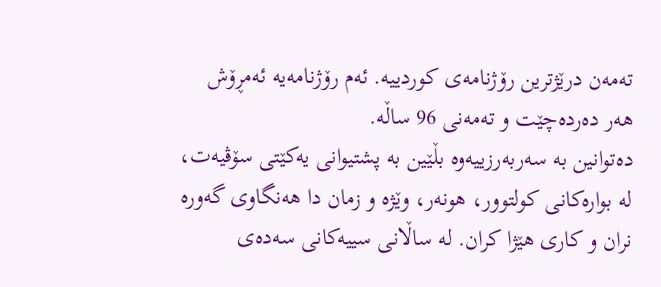تەمەن درێژترین رۆژنامەی کوردییە. ئەم رۆژنامەیە ئەمڕۆش هەر دەردەچێت و تەمەنی 96 ساڵە.
دەتوانین بە سەربەرزییەوە بڵێین بە پشتیوانی یەکێتی سۆڤیەت، لە بوارەکانی کولتوور، هونەر، وێژە و زمان دا هەنگاوی گەورە نران و کاری هێژا کران. لە ساڵانی سییەکانی سەدەی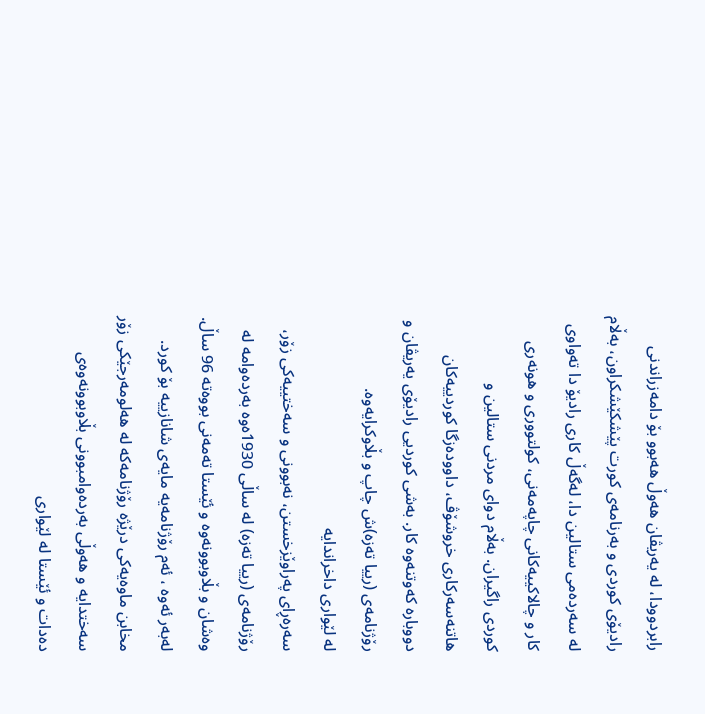رابردوودا، لە یەریڤان هەوڵ هەبوو بۆ دامەزراندنی رادیۆی کوردی و بەرنامەی کورت پێشکێشکراون، بەڵام لە سەردەمی ستالین دا، لەگەڵ کاری رادیۆ دا تەواوی کار و چالاکییەکانی چاپەمەنی، کولتووری و هونەری کوردی راگیران. بەڵام دوای مردنی ستالین و هاتنەسەرکاری خروشۆڤ، داوودەزگا کوردییەکان دووبارە کەوتنەوە کار. بەشی کوردیی رادیۆی یەریڤان و رۆژنامەی (رییا تەزە)ش چاپ و بڵاوکرایەوە.
لە لێواری داخراندایە
سەرەڕای پەراوێزخستن، نەبوونی و سەختییەکی زۆر، رۆژنامەی (رییا تەزە) لە ساڵی 1930ەوە بەردەوامە لە وەشان و بڵاوبوونەوە و ئێستا تەمەنی بووەتە 96 ساڵ. لەبەر ئەوە ، ئەم رۆژنامەیە مایەی شانازییە بۆ کورد. مخابن ماوەیەکی درێژە رۆژنامەکە لە هەلومەرجێکی زۆر سەختدایە و هەوڵی بەردەوامبوونی بڵاوبوونەوەی دەدات و ئێستا لە لێواری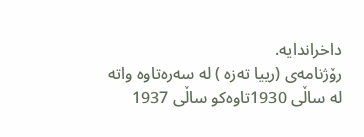داخراندایە.
رۆژنامەی (رییا تەزە ) لە سەرەتاوە واتە لە ساڵی 1930تاوەکو ساڵی 1937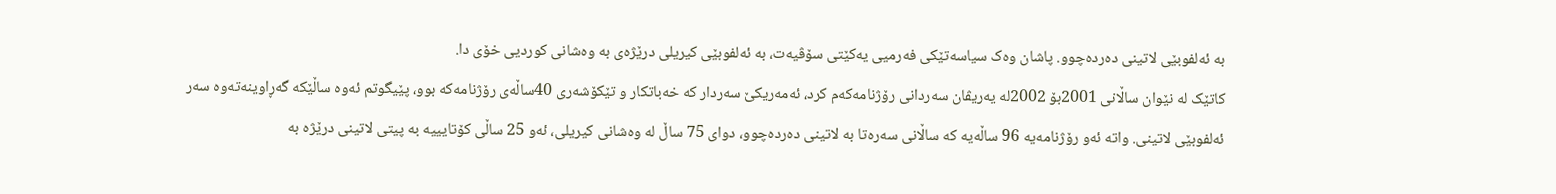بە ئەلفوبێی لاتینی دەردەچوو. پاشان وەک سیاسەتێکی فەرمیی یەکێتی سۆڤیەت، بە ئەلفوبێی کیریلی درێژەی بە وەشانی کوردیی خۆی دا.
کاتێک لە نێوان ساڵانی 2001بۆ 2002لە یەریڤان سەردانی رۆژنامەکەم کرد، ئەمەریکێ سەردار کە خەباتکار و تێکۆشەری 40ساڵەی رۆژنامەکە بوو، پێیگوتم ئەوە ساڵێکە گەڕاوینەتەوە سەر ئەلفوبێی لاتینی. واتە ئەو رۆژنامەیە 96 ساڵەیە کە ساڵانی سەرەتا بە لاتینی دەردەچوو، دوای 75 ساڵ لە وەشانی کیریلی، ئەو 25 ساڵی کۆتایییە بە پیتی لاتینی درێژە بە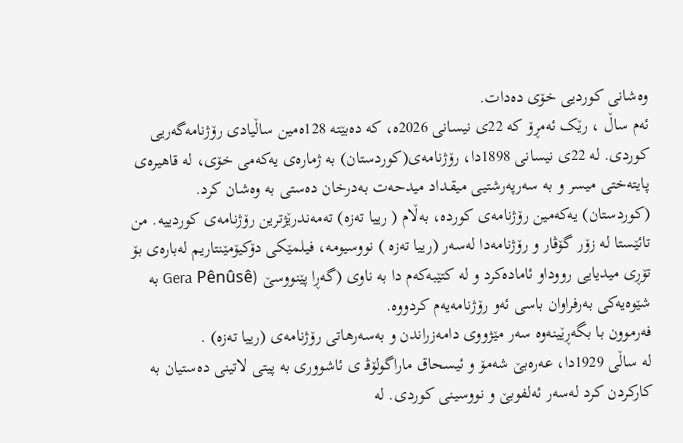وەشانی کوردیی خۆی دەدات.
ئەم ساڵ ، رێک ئەمڕۆ کە 22ی نیسانی 2026ە، کە دەبێتە 128ەمین ساڵیادی رۆژنامەگەریی کوردی. لە 22ی نیسانی 1898دا، رۆژنامەی(کوردستان) بە ژمارەی یەکەمی خۆی، لە قاهیرەی پایتەختی میسر و بە سەرپەرشتیی میقـداد میدحەت بەدرخان دەستی بە وەشان کرد.
(کوردستان) یەکەمین رۆژنامەی کوردە، بەڵام ( رییا تەزە) تەمەندرێژترین رۆژنامەی کوردییە. من تائێستا لە زۆر گۆڤار و رۆژنامەدا لەسەر (رییا تەزە ) نووسیومە، فیلمێکی دۆکیۆمێنتاریم لەبارەی بۆ تۆڕی میدیایی رووداو ئامادەکرد و لە کتێبەکەم دا بە ناوی (گەڕا پێنووسێ (Gera Pênûsê بە شێوەیەکی بەرفراوان باسی ئەو رۆژنامەیەم کردووە.
فەرموون با بگەڕێینەوە سەر مێژووی دامەزراندن و بەسەرهاتی رۆژنامەی (رییا تەزە) .
لە ساڵی 1929دا، عەرەبێ شەمۆ و ئیسحاق ماراگولۆڤـ ی ئاشووری بە پیتی لاتینی دەستیان بە کارکردن کرد لەسەر ئەلفوبێ و نووسینی کوردی. لە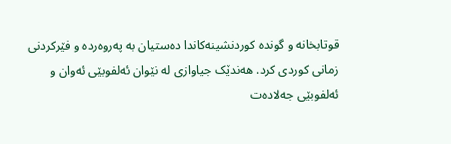قوتابخانە و گوندە کوردنشینەکاندا دەستیان بە پەروەردە و فێرکردنی زمانی کوردی کرد. هەندێک جیاوازی لە نێوان ئەلفوبێی ئەوان و ئەلفوبێی جەلادەت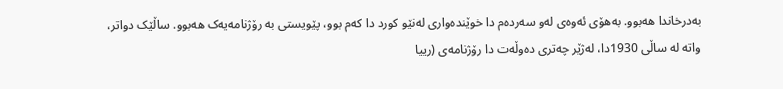بەدرخاندا هەبوو. بەهۆی ئەوەی لەو سەردەم دا خوێندەواری لەنێو کورد دا کەم بوو، پێویستی بە رۆژنامەیەک هەبوو. ساڵێک دواتر، واتە لە ساڵی 1930دا، لەژێر چەتری دەوڵەت دا رۆژنامەی (رییا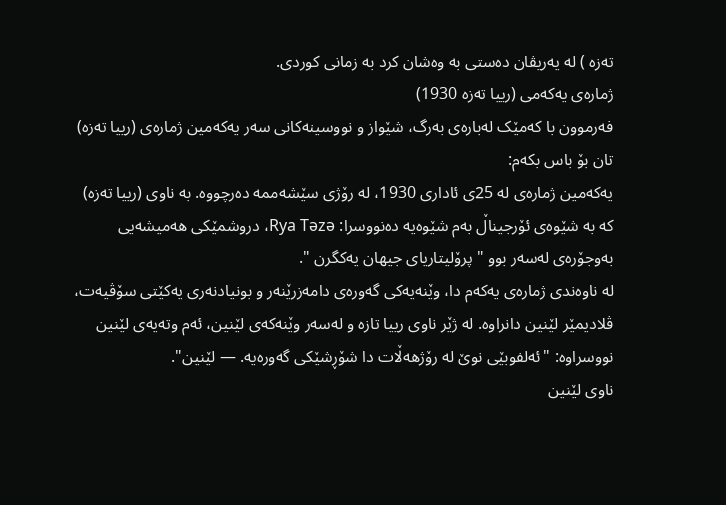تەزە ) لە یەریڤان دەستی بە وەشان کرد بە زمانی کوردی.
ژمارەی یەکەمی (رییا تەزە 1930)
فەرموون با کەمێک لەبارەی بەرگ، شێواز و نووسینەکانی سەر یەکەمین ژمارەی (رییا تەزە) تان بۆ باس بکەم:
یەکەمین ژمارەی لە 25ی ئاداری 1930، لە رۆژی سێشەممە دەرچووە. بە ناوی (رییا تەزە) کە بە شێوەی ئۆرجیناڵ بەم شێوەیە دەنووسرا: Rya Təzə، دروشمێکی هەمیشەیی بەوجۆرەی لەسەر بوو " پرۆلیتاریای جیهان یەکگرن ".
لە ناوەندی ژمارەی یەکەم دا، وێنەیەکی گەورەی دامەزرێنەر و بونیادنەری یەکێتی سۆڤیەت، ڤلادیمێر لێنین دانراوە. لە ژێر ناوی رییا تازە و لەسەر وێنەکەی لێنین، ئەم وتەیەی لێنین نووسراوە: "ئەلفوبێی نوێ لە رۆژهەڵات دا شۆڕشێکی گەورەیە. — لێنین".
ناوی لێنین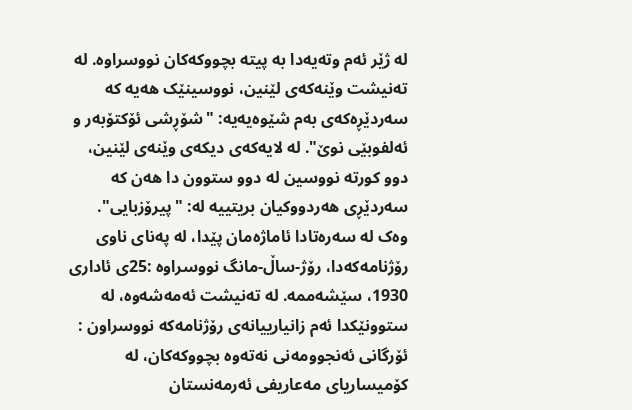لە ژێر ئەم وتەیەدا بە پیتە بچووکەکان نووسراوە. لە تەنیشت وێنەکەی لێنین، نووسینێک هەیە کە سەردێڕەکەی بەم شێوەیەیە: "شۆڕشی ئۆکتۆبەر و ئەلفوبێی نوێ". لە لایەکەی دیکەی وێنەی لێنین، دوو کورتە نووسین لە دوو ستوون دا هەن کە سەردێڕی هەردووکیان بریتییە لە: "پیرۆزبایی".
وەک لە سەرەتادا ئاماژەمان پێدا، لە پەنای ناوی رۆژنامەکەدا، رۆژ-ساڵ-مانگ نووسراوە :25ی ئاداری 1930، سێشەممە. لە تەنیشت ئەمەشەوە، لە ستوونێکدا ئەم زانیارییانەی رۆژنامەکە نووسراون : ئۆرگانی ئەنجوومەنی نەتەوە بچووکەکان، لە کۆمیساریای مەعاریفی ئەرمەنستان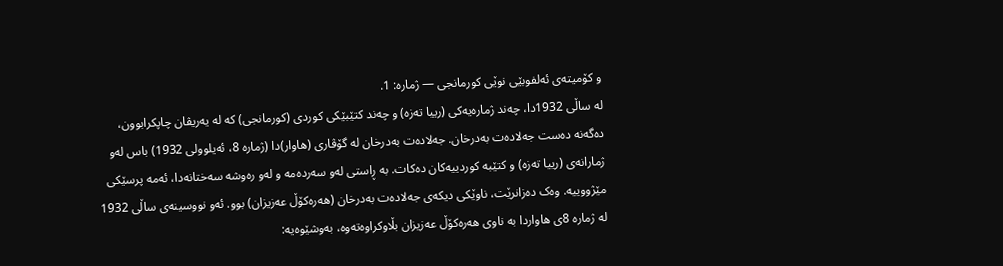و کۆمیتەی ئەلفوبێی نوێی کورمانجی — ژمارە: 1.
لە ساڵی 1932دا، چەند ژمارەیەکی (رییا تەزە) و چەند کتێبێکی کوردی (کورمانجی) کە لە یەریڤان چاپکرابوون، دەگەنە دەست جەلادەت بەدرخان. جەلادەت بەدرخان لە گۆڤاری (هاوار)دا (ژمارە 8، ئەیلوولی 1932) باس لەو ژمارانەی (رییا تەزە) و کتێبە کوردییەکان دەکات. بە ڕاستی لەو سەردەمە و لەو رەوشە سەختانەدا، ئەمە پرسێکی مێژووییە. وەک دەزانرێت، ناوێکی دیکەی جەلادەت بەدرخان (هەرەکۆڵ عەزیزان) بوو. ئەو نووسینەی ساڵی 1932 لە ژمارە 8ی هاواردا بە ناوی هەرەکۆڵ عەزیزان بڵاوکراوەتەوە، بەوشێوەیە: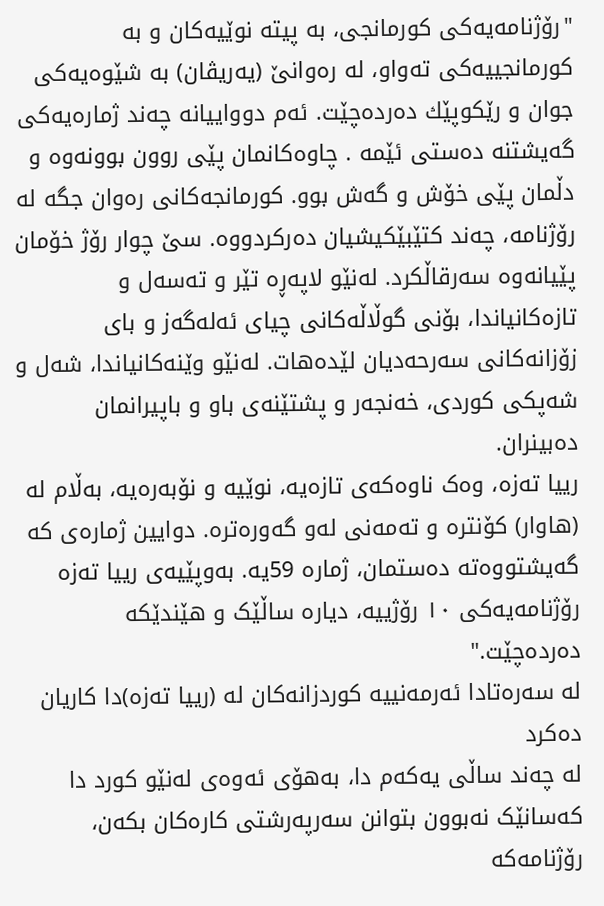"رۆژنامەیەکی کورمانجی، بە پیتە نوێیەکان و بە کورمانجییەکی تەواو، لە رەوانێ (یەریڤان) بە شێوەیەکی جوان و رێکوپێك دەردەچێت. ئەم دوواییانە چەند ژمارەیەکی گەیشتنە دەستی ئێمە . چاوەکانمان پێی روون بوونەوە و دڵمان پێی خۆش و گەش بوو. کورمانجەکانی رەوان جگە لە رۆژنامە، چەند کتێبێکیشیان دەرکردووە. سێ چوار رۆژ خۆمان پێیانەوە سەرقاڵکرد. لەنێو لاپەڕە تێر و تەسەل و تازەکانیاندا، بۆنی گوڵاڵەکانی چیای ئەلەگەز و بای زۆزانەکانی سەرحەدیان لێدەهات. لەنێو وێنەکانیاندا، شەل و شەپکی کوردی، خەنجەر و پشتێنەی باو و باپیرانمان دەبینران.
رییا تەزە، وەک ناوەکەی تازەیە، نوێیە و نۆبەرەیە، بەڵام لە (هاوار) کۆنترە و تەمەنی لەو گەورەترە. دوایین ژمارەی کە گەیشتووەتە دەستمان، ژمارە 59یە. بەوپێیەی رییا تەزە رۆژنامەیەکی ١٠ رۆژییە، دیارە ساڵێک و هێندێکە دەردەچێت."
لە سەرەتادا ئەرمەنییە کوردزانەکان لە (رییا تەزە)دا کاریان دەکرد
لە چەند ساڵی یەکەم دا، بەهۆی ئەوەی لەنێو کورد دا کەسانێک نەبوون بتوانن سەرپەرشتی کارەکان بکەن، رۆژنامەکە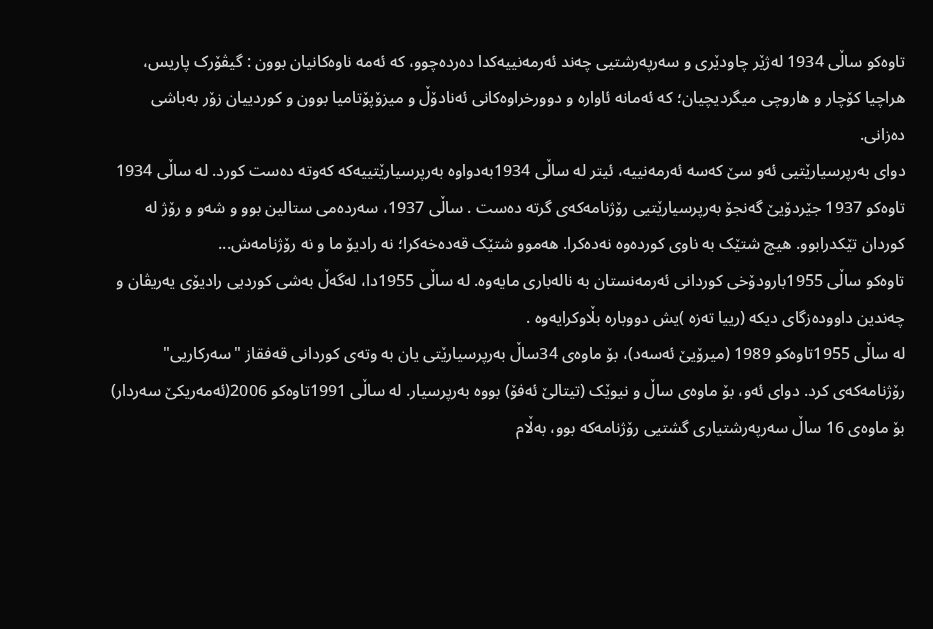تاوەکو ساڵی 1934 لەژێر چاودێری و سەرپەرشتیی چەند ئەرمەنییەکدا دەردەچوو، کە ئەمە ناوەکانیان بوون : گیڤۆرک پاریس، هراچیا کۆچار و هاروچی میگردیچیان؛ کە ئەمانە ئاوارە و دوورخراوەکانی ئەنادۆڵ و میزۆپۆتامیا بوون و کوردییان زۆر بەباشی دەزانی.
دوای بەرپرسیارێتیی ئەو سێ کەسە ئەرمەنییە، ئیتر لە ساڵی 1934بەدواوە بەرپرسیارێتییەکە کەوتە دەست کورد. لە ساڵی 1934 تاوەکو 1937 جێردۆیێ گەنجۆ بەرپرسیارێتیی رۆژنامەکەی گرتە دەست . ساڵی 1937، سەردەمی ستالین بوو و شەو و رۆژ لە کوردان تێکدرابوو. هیچ شتێک بە ناوی کوردەوە نەدەکرا. هەموو شتێک قەدەخەکرا؛ نە رادیۆ ما و نە رۆژنامەش...
تاوەکو ساڵی 1955بارودۆخی کوردانی ئەرمەنستان بە نالەباری مایەوە. لە ساڵی 1955دا، لەگەڵ بەشی کوردیی رادیۆی یەریڤان و چەندین داوودەزگای دیکە (رییا تەزە )یش دووبارە بڵاوکرایەوە .
لە ساڵی 1955تاوەکو 1989 (میرۆیێ ئەسەد)، بۆ ماوەی 34ساڵ بەرپرسیارێتی یان بە وتەی کوردانی قەفقاز "سەرکاریی" رۆژنامەکەی کرد. دوای ئەو، بۆ ماوەی ساڵ و نیوێک (تیتالێ ئەفۆ) بووە بەرپرسیار. لە ساڵی 1991تاوەکو 2006(ئەمەریکێ سەردار) بۆ ماوەی 16 ساڵ سەرپەرشتیاری گشتیی رۆژنامەکە بوو، بەڵام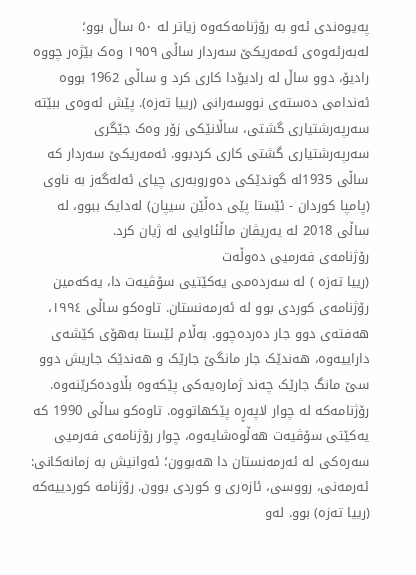پەیوەندی ئەو بە رۆژنامەکەوە زیاتر لە ٥٠ ساڵ بوو؛ لەبەرئەوەی ئەمەریکێ سەردار ساڵی ١٩٥٩ وەک بێژەر چووە رادیۆ، دوو ساڵ لە رادیۆدا کاری کرد و ساڵی 1962 بووە ئەندامی دەستەی نووسەرانی (رییا تەزە). پێش ئەوەی ببێتە سەرپەرشتیاری گشتی، ساڵانێکی زۆر وەک جێگری سەرپەرشتیاری گشتی کاری کردبوو. ئەمەریکێ سەردار کە ساڵی 1935لە گوندێکی دەوروبەری چیای ئەلەگەز بە ناوی (پامپا کوردان - ئێستا پێی دەڵێن سیپان) لەدایک ببوو، لە ساڵی 2018 لە یەریڤان ماڵئاوایی لە ژیان کرد.
رۆژنامەی فەرمیی دەوڵەت
(رییا تەزە ) لە سەردەمی یەکێتیی سۆڤیەت دا، یەکەمین رۆژنامەی کوردی بوو لە ئەرمەنستان. تاوەکو ساڵی ١٩٩٤، هەفتەی دوو جار دەردەچوو. بەڵام ئێستا بەهۆی کێشەی داراییەوە، هەندێک جار مانگێ جارێک و هەندێک جاریش دوو سێ مانگ جارێک چەند ژمارەیەکی پێکەوە بڵاودەکرێنەوە.
رۆژنامەکە لە چوار لاپەڕە پێکهاتووە. تاوەکو ساڵی 1990 کە یەکێتی سۆڤیەت هەڵوەشایەوە، چوار رۆژنامەی فەرمیی سەرەکی لە ئەرمەنستان دا هەبوون؛ ئەوانیش بە زمانەکانی: ئەرمەنی، رووسی، ئازەری و کوردی بوون. رۆژنامە کوردییەکە (رییا تەزە) بوو. لەو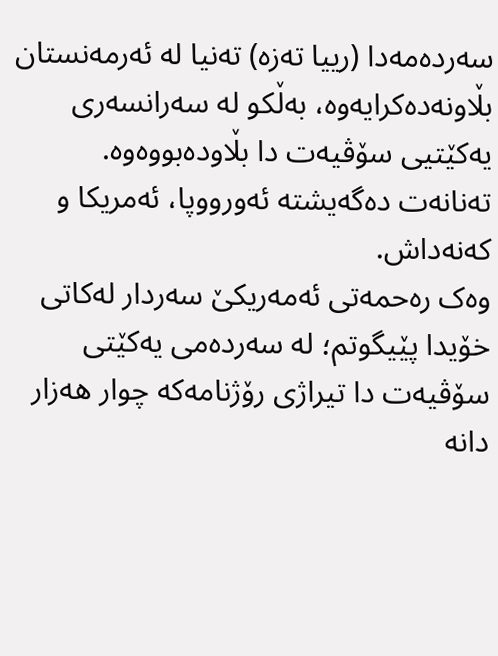سەردەمەدا (رییا تەزە) تەنیا لە ئەرمەنستان بڵاونەدەکرایەوە، بەڵکو لە سەرانسەری یەکێتیی سۆڤیەت دا بڵاودەبووەوە. تەنانەت دەگەیشتە ئەورووپا، ئەمریکا و کەنەداش.
وەک رەحمەتی ئەمەریکێ سەردار لەکاتی خۆیدا پێیگوتم؛ لە سەردەمی یەکێتی سۆڤیەت دا تیراژی رۆژنامەکە چوار هەزار دانە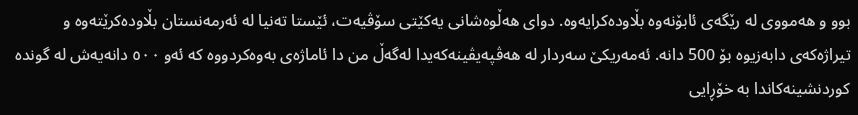بوو و هەمووی لە رێگەی ئابۆنەوە بڵاودەکرایەوە. دوای هەڵوەشانی یەکێتی سۆڤیەت، ئێستا تەنیا لە ئەرمەنستان بڵاودەکرێتەوە و تیراژەکەی دابەزیوە بۆ 500 دانە. ئەمەریکێ سەردار لە هەڤپەیڤینەکەیدا لەگەڵ من دا ئاماژەی بەوەکردووە کە ئەو ٥٠٠ دانەیەش لە گوندە کوردنشینەکاندا بە خۆڕایی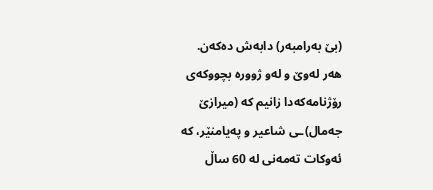(بێ بەرامبەر) دابەش دەکەن.
هەر لەوێ و لەو ژوورە بچووکەی رۆژنامەکەدا زانیم کە (میرازێ جەمال)ـی شاعیر و پەیامنێر، کە ئەوکات تەمەنی لە 60 ساڵ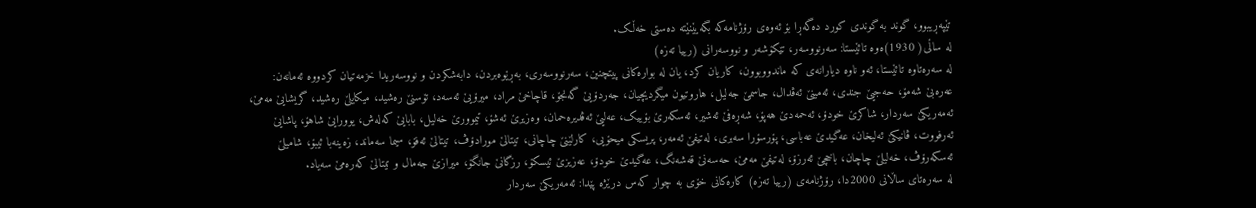تێپەڕیبوو، گوند بە گوندی کورد دەگەڕا بۆ ئەوەی رۆژنامەکە بگەیێنێتە دەستی خەڵک.
لە ساڵی( 1930)ەوە تائێستا: سەرنووسەر، تێکۆشەر و نووسەرانی (رییا تەزە)
لە سەرەتاوە تائێستا، ئەو ناوە دیارانەی کە ماندووبوون، کاریان کرد، یان لە بوارەکانی پیتچنین، سەرنووسەری، بەڕێوەبردن، دابەشکردن و نووسەریدا خزمەتیان کردووە ئەمانەن:
عەرەبێ شەمۆ، حەجیێ جندی، ئەمینێ ئەڤدال، جاسمێ جەلیل، هاروتیون میگردیچیان، جەردۆیێ گەنجۆ، قاچاخێ مراد، میرۆیێ ئەسەد، تۆسنێ رەشید، میکایلێ رەشید، گریشایێ مەمێ، ئەمەریکێ سەردار، شاکرێ خودۆ، ئەحمەدێ هەپۆ، شەڕەفێ ئەشیر، ئەسکەرێ بۆییک، عەلیێ ئەڤدیرەحمان، وەزیرێ ئەشۆ، تیموورێ خەلیل، بابایێ کەلەش، یوورایێ شاهۆ، پاشایێ ئەرفووت، ڤانیکێ ئەلیخان، عەگیدێ عەباسی، پۆرسۆرا سەبری، لەتیفێ ئەمەر، پریسکی میحۆیی، کارلێنێ چاچانی، تیتالێ مورادۆڤ، تیتالێ ئەفۆ، سیما سەماند، زەینەبا ئیبۆ، شامیلێ ئەسکەرۆڤ، خەلیلێ چاچان، باخچێ ئەرزۆ، لەتیفێ مەمێ، حەسەنێ قەشەنگ، عەگیدێ خودۆ، عەزیزێ ئیسکۆ، رزگانێ جانگۆ، میرازێ جەمال و تیتالێ کەرەمێ سەیاد.
لە سەرەتای ساڵانی 2000دا، رۆژنامەی (رییا تەزە) کارەکانی خۆی بە چوار کەس درێژە پێدا: ئەمەریکێ سەردار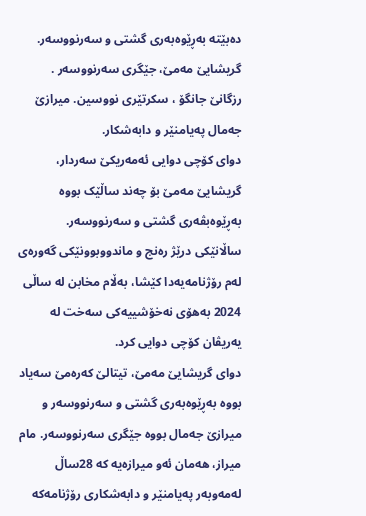دەبێتە بەڕێوەبەری گشتی و سەرنووسەر. گریشایێ مەمێ، جێگری سەرنووسەر . رزگانێ جانگۆ ، سکرتێری نووسین. میرازێ جەمال پەیامنێر و دابەشکار.
دوای کۆچی دوایی ئەمەریکێ سەردار، گریشایێ مەمێ بۆ چەند ساڵێک بووە بەڕێوەبڤەری گشتی و سەرنووسەر. ساڵانێکی درێژ رەنج و ماندووبوونێکی گەورەی لەم رۆژنامەیەدا کێشا، بەڵام مخابن لە ساڵی 2024 بەهۆی نەخۆشییەکی سەخت لە یەریڤان کۆچی دوایی کرد.
دوای گریشایێ مەمێ، تیتالێ کەرەمێ سەیاد بووە بەڕێوەبەری گشتی و سەرنووسەر و میرازێ جەمال بووە جێگری سەرنووسەر. مام میراز، هەمان ئەو میرازەیە کە 28ساڵ لەمەوبەر پەیامنێر و دابەشکاری رۆژنامەکە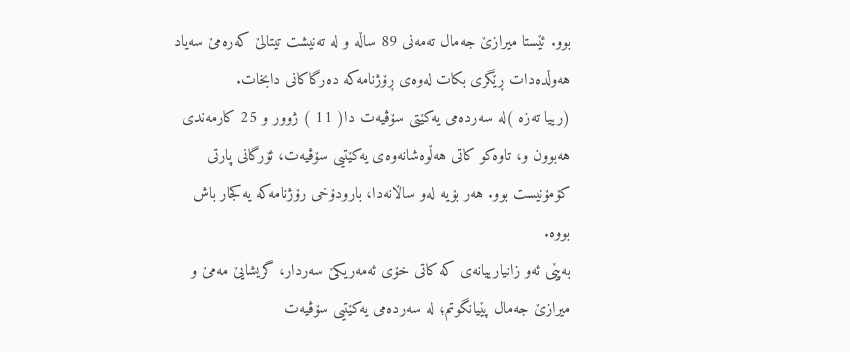بوو. ئێستا میرازێ جەمال تەمەنی 89 ساڵە و لە تەنیشت تیتالێ کەرەمێ سەیاد هەوڵدەدات ڕێگری بکات لەوەی ڕۆژنامەکە دەرگاکانی دابخات.
(رییا تەزە )لە سەردەمی یەکێتی سۆڤیەت دا( 11 ) ژوور و 25 کارمەندی هەبوون و، تاوەکو کاتی هەڵوەشانەوەی یەکێتیی سۆڤیەت، ئۆرگانی پارتی کۆمۆنیست بوو. هەر بۆیە لەو ساڵانەدا، بارودۆخی رۆژنامەکە یەکجار باش بووە.
بەپێی ئەو زانیارییانەی کە کاتی خۆی ئەمەریکێ سەردار، گریشایێ مەمێ و میرازێ جەمال پێیانگوتم؛ لە سەردەمی یەکێتیی سۆڤیەت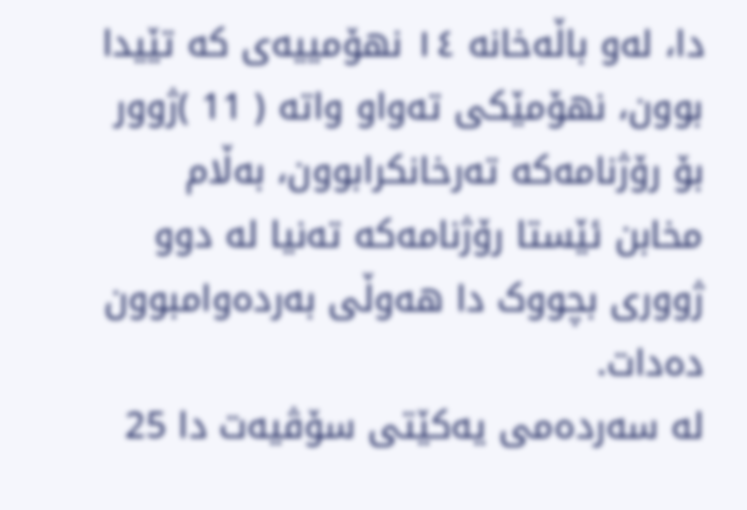دا، لەو باڵەخانە ١٤ نهۆمییەی کە تێیدا بوون، نهۆمێکی تەواو واتە ( 11 )ژوور بۆ رۆژنامەکە تەرخانکرابوون، بەڵام مخابن ئێستا رۆژنامەکە تەنیا لە دوو ژووری بچووک دا هەوڵی بەردەوامبوون دەدات.
لە سەردەمی یەکێتی سۆڤیەت دا 25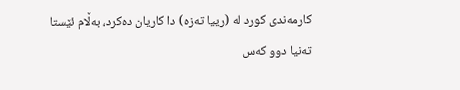کارمەندی کورد لە (رییا تەزە) دا کاریان دەکرد، بەڵام ئێستا تەنیا دوو کەس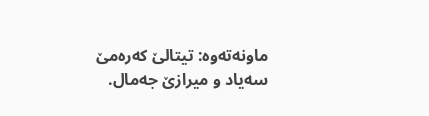ماونەتەوە: تیتالێ کەرەمێ سەیاد و میرازێ جەمال.